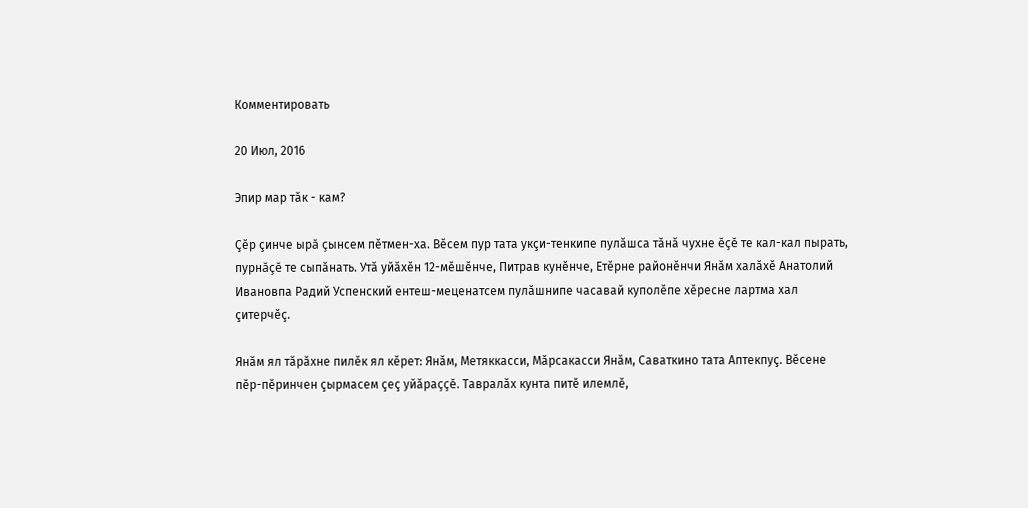Комментировать

20 Июл, 2016

Эпир мар тăк - кам?

Çĕр çинче ырă çынсем пĕтмен-ха. Вĕсем пур тата укçи-тенкипе пулăшса тăнă чухне ĕçĕ те кал-кал пырать, пурнăçĕ те сыпăнать. Утă уйăхĕн 12-мĕшĕнче, Питрав кунĕнче, Етĕрне районĕнчи Янăм халăхĕ Анатолий Ивановпа Радий Успенский ентеш-меценатсем пулăшнипе часавай куполĕпе хĕресне лартма хал çитерчĕç.

Янăм ял тăрăхне пилĕк ял кĕрет: Янăм, Метяккасси, Мăрсакасси Янăм, Саваткино тата Аптекпуç. Вĕсене пĕр-пĕринчен çырмасем çеç уйăраççĕ. Тавралăх кунта питĕ илемлĕ,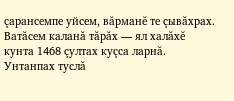çарансемпе уйсем, вăрманĕ те çывăхрах. Ватăсем каланă тăрăх — ял халăхĕ кунта 1468 çултах куçса ларнă. Унтанпах туслă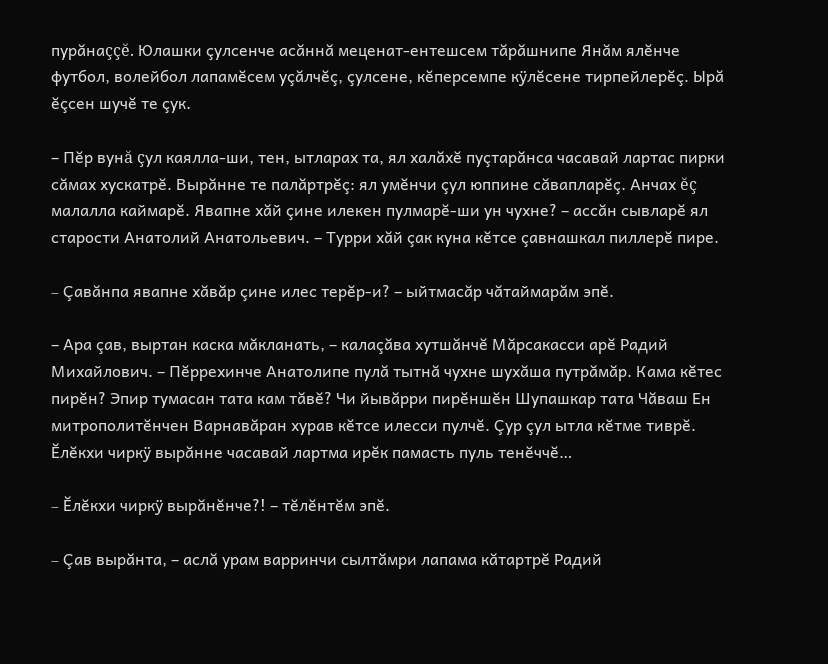пурăнаççĕ. Юлашки çулсенче асăннă меценат-ентешсем тăрăшнипе Янăм ялĕнче футбол, волейбол лапамĕсем уçăлчĕç, çулсене, кĕперсемпе кÿлĕсене тирпейлерĕç. Ырă ĕçсен шучĕ те çук.

– Пĕр вунă çул каялла-ши, тен, ытларах та, ял халăхĕ пуçтарăнса часавай лартас пирки сăмах хускатрĕ. Вырăнне те палăртрĕç: ял умĕнчи çул юппине сăвапларĕç. Анчах ĕç малалла каймарĕ. Явапне хăй çине илекен пулмарĕ-ши ун чухне? – ассăн сывларĕ ял старости Анатолий Анатольевич. – Турри хăй çак куна кĕтсе çавнашкал пиллерĕ пире.

– Çавăнпа явапне хăвăр çине илес терĕр-и? – ыйтмасăр чăтаймарăм эпĕ.

– Ара çав, выртан каска мăкланать, – калаçăва хутшăнчĕ Мăрсакасси арĕ Радий Михайлович. – Пĕррехинче Анатолипе пулă тытнă чухне шухăша путрăмăр. Кама кĕтес пирĕн? Эпир тумасан тата кам тăвĕ? Чи йывăрри пирĕншĕн Шупашкар тата Чăваш Ен митрополитĕнчен Варнавăран хурав кĕтсе илесси пулчĕ. Çур çул ытла кĕтме тиврĕ. Ĕлĕкхи чиркÿ вырăнне часавай лартма ирĕк памасть пуль тенĕччĕ…

– Ĕлĕкхи чиркÿ вырăнĕнче?! – тĕлĕнтĕм эпĕ.

– Çав вырăнта, – аслă урам варринчи сылтăмри лапама кăтартрĕ Радий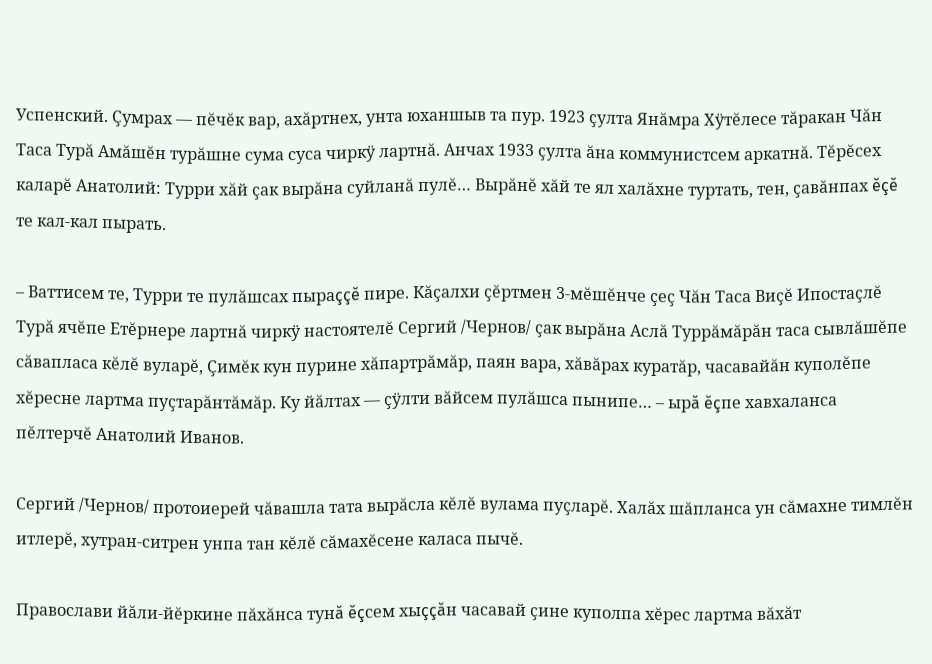Успенский. Çумрах — пĕчĕк вар, ахăртнех, унта юханшыв та пур. 1923 çулта Янăмра Хÿтĕлесе тăракан Чăн Таса Турă Амăшĕн турăшне сума суса чиркÿ лартнă. Анчах 1933 çулта ăна коммунистсем аркатнă. Тĕрĕсех каларĕ Анатолий: Турри хăй çак вырăна суйланă пулĕ… Вырăнĕ хăй те ял халăхне туртать, тен, çавăнпах ĕçĕ те кал-кал пырать.

– Ваттисем те, Турри те пулăшсах пыраççĕ пире. Кăçалхи çĕртмен 3-мĕшĕнче çеç Чăн Таса Виçĕ Ипостаçлĕ Турă ячĕпе Етĕрнере лартнă чиркÿ настоятелĕ Сергий /Чернов/ çак вырăна Аслă Туррăмăрăн таса сывлăшĕпе сăвапласа кĕлĕ вуларĕ, Çимĕк кун пурине хăпартрăмăр, паян вара, хăвăрах куратăр, часавайăн куполĕпе хĕресне лартма пуçтарăнтăмăр. Ку йăлтах — çÿлти вăйсем пулăшса пынипе… – ырă ĕçпе хавхаланса пĕлтерчĕ Анатолий Иванов.

Сергий /Чернов/ протоиерей чăвашла тата вырăсла кĕлĕ вулама пуçларĕ. Халăх шăпланса ун сăмахне тимлĕн итлерĕ, хутран-ситрен унпа тан кĕлĕ сăмахĕсене каласа пычĕ.

Православи йăли-йĕркине пăхăнса тунă ĕçсем хыççăн часавай çине куполпа хĕрес лартма вăхăт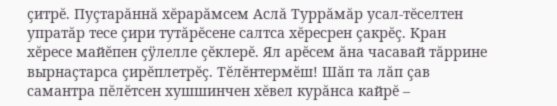çитрĕ. Пуçтарăннă хĕрарăмсем Аслă Туррăмăр усал-тĕселтен упратăр тесе çири тутăрĕсене салтса хĕресрен çакрĕç. Кран хĕресе майĕпен çÿлелле çĕклерĕ. Ял арĕсем ăна часавай тăррине вырнаçтарса çирĕплетрĕç. Тĕлĕнтермĕш! Шăп та лăп çав самантра пĕлĕтсен хушшинчен хĕвел курăнса кайрĕ –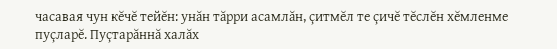часавая чун кĕчĕ тейĕн: унăн тăрри асамлăн, çитмĕл те çичĕ тĕслĕн хĕмленме пуçларĕ. Пуçтарăннă халăх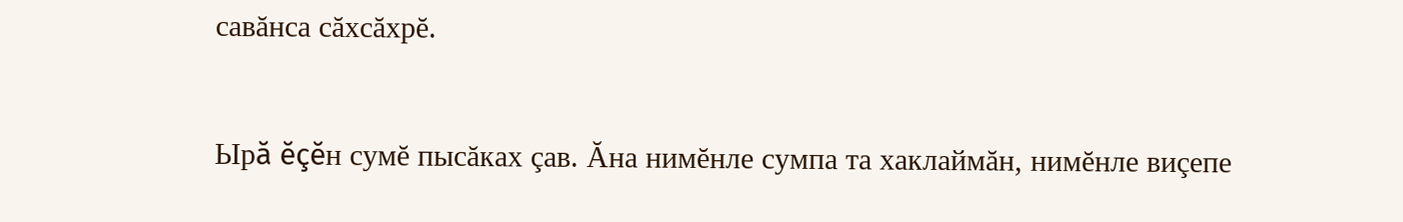савăнса сăхсăхрĕ.

Ырă ĕçĕн сумĕ пысăках çав. Ăна нимĕнле сумпа та хаклаймăн, нимĕнле виçепе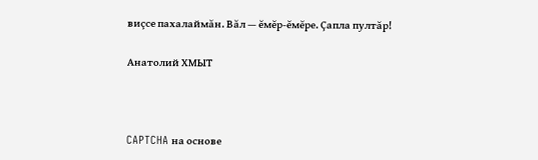виçсе пахалаймăн. Вăл — ĕмĕр-ĕмĕре. Çапла пултăр!

Анатолий ХМЫТ



CAPTCHA на основе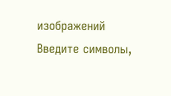изображений
Введите символы,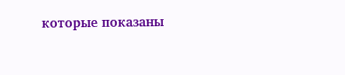которые показаны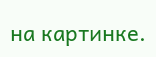на картинке.